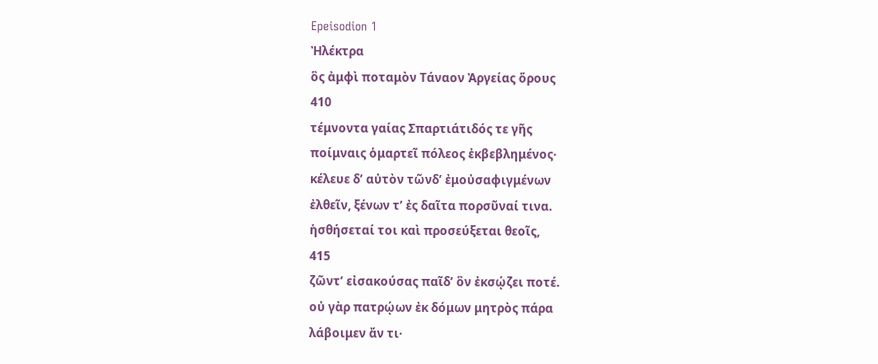Epeisodion 1
Ἠλέκτρα
ὃς ἀμφὶ ποταμὸν Τάναον Ἀργείας ὅρους
410
τέμνοντα γαίας Σπαρτιάτιδός τε γῆς
ποίμναις ὁμαρτεῖ πόλεος ἐκβεβλημένος·
κέλευε δʼ αὐτὸν τῶνδʼ ἐμοὐσαφιγμένων
ἐλθεῖν, ξένων τʼ ἐς δαῖτα πορσῦναί τινα.
ἡσθήσεταί τοι καὶ προσεύξεται θεοῖς,
415
ζῶντʼ εἰσακούσας παῖδʼ ὃν ἐκσῴζει ποτέ.
οὐ γὰρ πατρῴων ἐκ δόμων μητρὸς πάρα
λάβοιμεν ἄν τι·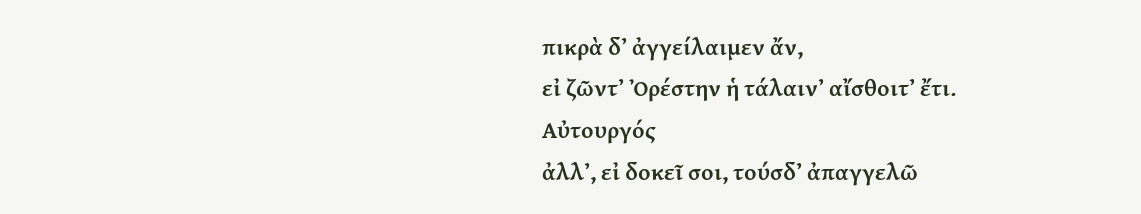πικρὰ δʼ ἀγγείλαιμεν ἄν,
εἰ ζῶντʼ Ὀρέστην ἡ τάλαινʼ αἴσθοιτʼ ἔτι.
Αὐτουργός
ἀλλʼ, εἰ δοκεῖ σοι, τούσδʼ ἀπαγγελῶ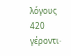λόγους
420
γέροντι·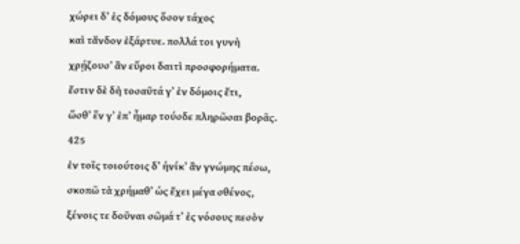χώρει δʼ ἐς δόμους ὅσον τάχος
καὶ τἄνδον ἐξάρτυε. πολλά τοι γυνὴ
χρῄζουσʼ ἂν εὕροι δαιτὶ προσφορήματα.
ἔστιν δὲ δὴ τοσαῦτά γʼ ἐν δόμοις ἔτι,
ὥσθʼ ἕν γʼ ἐπʼ ἦμαρ τούσδε πληρῶσαι βορᾶς.
425
ἐν τοῖς τοιούτοις δʼ ἡνίκʼ ἂν γνώμης πέσω,
σκοπῶ τὰ χρήμαθʼ ὡς ἔχει μέγα σθένος,
ξένοις τε δοῦναι σῶμά τʼ ἐς νόσους πεσὸν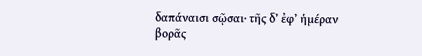δαπάναισι σῷσαι· τῆς δʼ ἐφʼ ἡμέραν βορᾶς